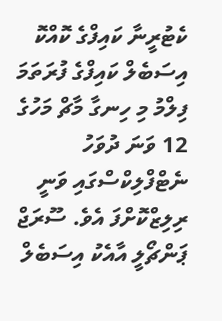ކެޓުރީނާ ކައިފްގެ ކޮއްކޮ އިސަބެލް ކައިފްގެ ފުރަތަމަ ފިލްމު މި ހިނގާ މާޗް މަހުގެ 12 ވަނަ ދުވަހު ނެޓްފްލިކްސްގައި ވަނީ ރިލިޒްކޮށްފަ އެވެ. ސޫރަޖް ޕަންޗޯލީ އާއެކު އިސަބެލް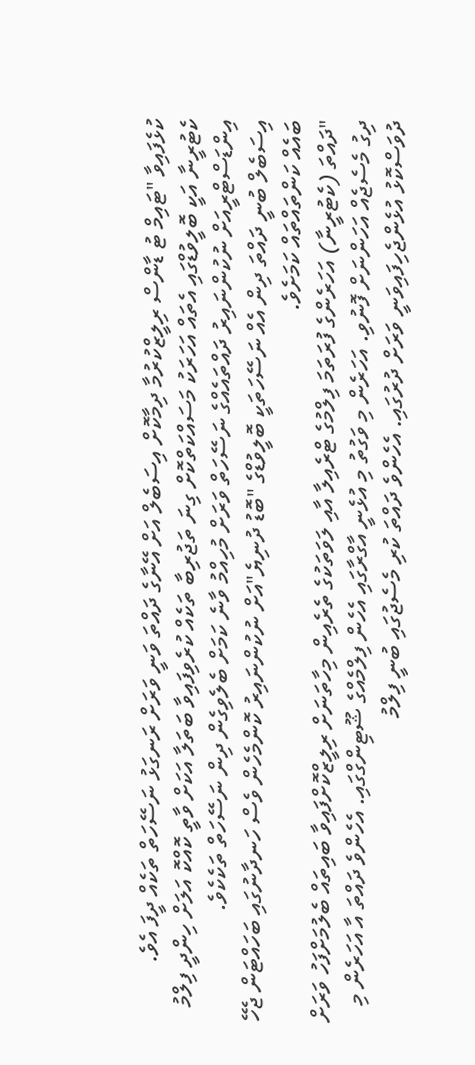ކުޅެފައިވާ "ޓައިމް ޓު ޑާންސް ރިލީޒްކުރުމާ ދިމާކޮށް އިސަބެލް އަށް އޭނާގެ ދައްތަ ވަނީ ވަރަށް ރަނގަޅު ނަސޭހަތް ތަކެއް ދީފަ އެވެ.
ކެޓުރީނާ އަކީ ބޮލީވުޑްގައި އެތައް އަހަރަކު މަސައްކަތްކޮށް ގިނަ ތަޖުރިބާ ތަކެއް ކުރެވިފައިވާ ބަތަލާ އަކަށް ވާތީ ކޮއްކޮ އަލަށް ހިންދީ ފިލްމު އިންޑަސްޓްރީއަށް ނުކުންނައިރު ދައްތައެއްގެ ނަސޭހަތް ވަރަށް މުހިއްމު ވާނެ ކަމަށް ބެލެވިގެން ދިން ނަސޭހަތް ތަކެކެވެ.
އިސަބެލް ބުނީ ދައްތަ ދިން އެއް ނަސޭހަތަކީ ބޮލީވުޑްގެ "ބޮޑު ދުނިޔެ"އަށް ނުކުންނައިރު ކޮންމެހެން ވެސް ހަނދާނުގައި ބަހައްޓަން ޖެހޭ ބައެއް ކަންތައްތައް ކަމަށެވެ.
"ދައްތަ (ކެޓުރީނާ) އަހަރެންގެ ފުރަތަމަ ފިލްމުގެ ޓްރެއިލާ އާއި ލަވަތަކުގެ ތެރެއިން މިހާތަނަށް ރިލީޒްކޮށްފައިވާ ބައިތައް ބެލުމަށްފަހު ވަރަށް ދިގު މެސެޖެއް އަހަންނަށް ފޮނުވި. އަހަރެން މި ވަގުތު މި އުޅެނީ އާގްރާގައި އެހެން ފިލްމެއްގެ ޝޫޓިންގްގައި. އެހެންވެ ދައްތަ އާ އަހަރެން މި ދުވަސްކޮޅު އުޅެންޖެހިފައިވަނީ ވަރަށް ދުރުގައި. އެހެންވެ ދައްތަ ކުރި މެސެޖުގައި ބުނީ ފިލްމު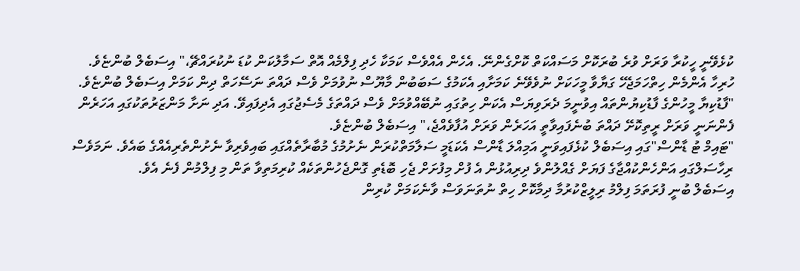ކުޅެވޭނީ ހީކުރާ ވަރަށް ވުރެ ބުރަކޮށް މަސައްކަތް ކޮށްގެންނޭ. އެހެން އެއްވެސް ކަމަކާ ހެދި ފިލްމެއް އޮތް ސަމާލުކަން ކުޑަ ނުކުރައްޗޭ،" އިސަބެލް ބުންޏެވެ.
ހުރިހާ އެންމެން ހިތްހަމަޖެހޭ ގަޔާވާ މީހަކަށް ނުވެވޭނެ ކަމަށާއި އެކަމުގެ ސަބަބުން މާޔޫސް ނުވުމަށް ވެސް ދައްތަ ނަސޭހަތް ދިން ކަމަށް އިސަބެލް ބުންޏެވެ.
"ފާޑުކިޔާ މީހުންގެ ފާޑުކިޔުންތައް އިވުނީމަ ދެރަވިޔަސް އެކަން ހިތުގައި ނުބޭއްވުމަށް ވެސް ދައްތަގެ މެސެޖުގައި އެދިފައިވޭ. އަދި ނަށާ މަންޒަރުތަކުގައި އަހަރެން ފެންނަނީ ވަރަށް ރީތިކޮށޭ ދައްތަ ބުނެފައިވާތީ އަހަރެން ވަރަށް އުފާވެއްޖެ،" އިސަބެލް ބުންޏެވެ.
"ޓައިމް ޓު ޑާންސް"ގައި އިސަބެލް ކުޅެފައިވަނީ އަމިއްލަ ޑާންސް އެކަޑަމީ ސަލާމަތްކުރަން ނެށުމުގެ މުބާރާތެއްގައި ބައިވެރިވާ ނެށުންތެރިއެއްގެ ބައެވެ. ނަމަވެސް ރިހާސަލްގައި އަންހެންކުއްޖާގެ ފަޔަށް ގެއްލުންވެ ދިރިއުޅުން އެ ފުށް މިފުށަށް ޖެހި ބޮޑެތި ގޮންޖެހުންތަކެއް ކުރިމަތިވާ ތަން މި ފިލްމުން ފެނެ އެވެ.
އިސަބެލް ބުނީ ފުރަތަމަ ފިލްމު ރިލީޒްކުރުމާ ދިމާކޮށް ހިތް ނުތަނަވަސް ވާނެކަމަށް ކުރިން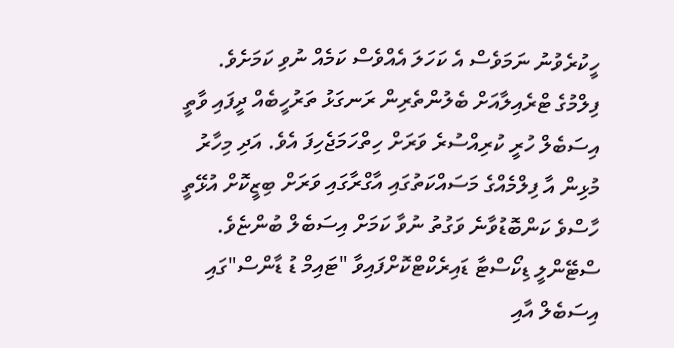ހީކުރެވުނު ނަމަވެސް އެ ކަހަލަ އެއްވެސް ކަމެއް ނުވި ކަމަށެވެ.
ފިލްމުގެ ޓްރެއިލާއަށް ބެލުންތެރިން ރަނގަޅު ތަރުހީބެއް ދީފައި ވާތީ އިސަބެލް ހުރީ ކުރިއްސުރެ ވަރަށް ހިތްހަމަޖެހިފަ އެވެ. އަދި މިހާރު މުޅިން އާ ފިލްމެއްގެ މަސައްކަތުގައި އާގްރާގައި ވަރަށް ބިޒީކޮށް އުޅޭތީ ހާސްވެ ކަންބޮޑުވާނެ ވަގުތު ނުވާ ކަމަށް އިސަބެލް ބުންޏެވެ.
ސްޓޭންލީ ޑިކޯސްޓާ ޑައިރެކްޓްކޮށްފައިވާ "ޓައިމް ޑު ޑާންސް"ގައި އިސަބެލް އާއި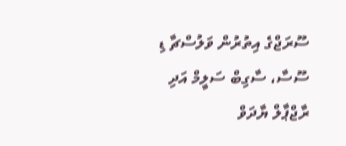ސޫރަޖްގެ އިތުރުން ވަލުސްޗާ ޑި ސޫސާ، ސާގިބް ސަލީމް އަދި ރާޖްޕާލް ޔާދަވް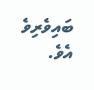ބައިވެރިވެ އެވެ.